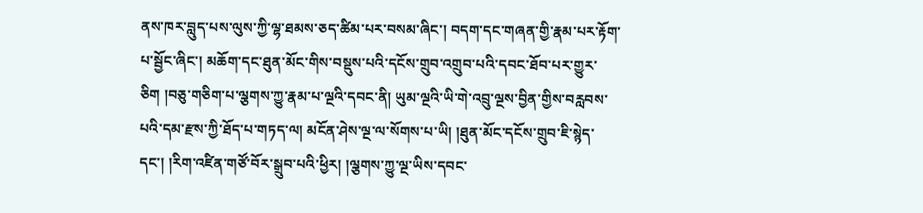ནས་ཁར་བླུད་པས་ལུས་ཀྱི་ལྷ་ཐམས་ཅད་ཚིམ་པར་བསམ་ཞིང་། བདག་དང་གཞན་གྱི་རྣམ་པར་རྟོག་པ་སྦྱོང་ཞིང་། མཆོག་དང་ཐུན་མོང་གིས་བསྡུས་པའི་དངོས་གྲུབ་འགྲུབ་པའི་དབང་ཐོབ་པར་གྱུར་ཅིག །བཅུ་གཅིག་པ་ལྕགས་ཀྱུ་རྣམ་པ་ལྔའི་དབང་ནི། ཡུམ་ལྔའི་ཡི་གེ་འབྲུ་ལྔས་བྱིན་གྱིས་བརླབས་པའི་དམ་རྫས་ཀྱི་ཐོད་པ་གཏད་ལ། མངོན་ཤེས་ལྔ་ལ་སོགས་པ་ཡི། །ཐུན་མོང་དངོས་གྲུབ་ཇི་སྙེད་དང་། །རིག་འཛིན་གཙོ་བོར་སྒྲུབ་པའི་ཕྱིར། །ལྕགས་ཀྱུ་ལྔ་ཡིས་དབང་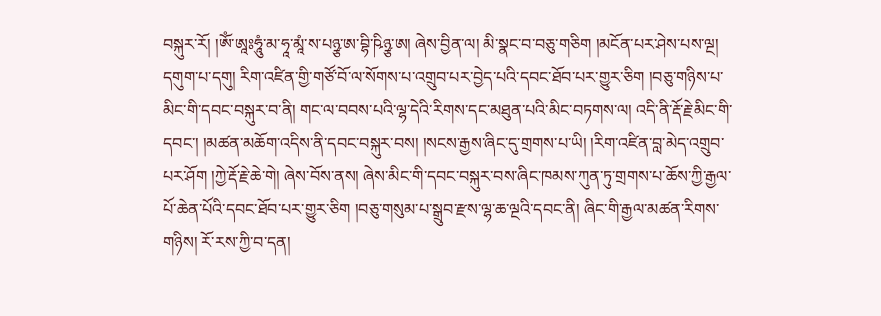བསྐུར་རོ། །ༀ་ཨཱཿཧཱུཾ་མ་ཧཱ་མཱཾ་ས་པཉྩ་ཨ་བྷི་ཥིཉྩ་ཨ། ཞེས་བྱིན་ལ། མི་སྣང་བ་བཅུ་གཅིག །མངོན་པར་ཤེས་པས་ལྔ། དགུག་པ་དགུ། རིག་འཛིན་གྱི་གཙོ་བོ་ལ་སོགས་པ་འགྲུབ་པར་བྱེད་པའི་དབང་ཐོབ་པར་གྱུར་ཅིག །བཅུ་གཉིས་པ་མིང་གི་དབང་བསྐུར་བ་ནི། གང་ལ་བབས་པའི་ལྷ་དེའི་རིགས་དང་མཐུན་པའི་མིང་བཏགས་ལ། འདི་ནི་རྡོ་རྗེ་མིང་གི་དབང་། །མཚན་མཆོག་འདིས་ནི་དབང་བསྐུར་བས། །སངས་རྒྱས་ཞིང་དུ་གྲགས་པ་ཡི། །རིག་འཛིན་བླ་མེད་འགྲུབ་པར་ཤོག །ཀྱེ་རྡོ་རྗེ་ཆེ་གེ། ཞེས་བོས་ནས། ཞེས་མིང་གི་དབང་བསྐུར་བས་ཞིང་ཁམས་ཀུན་ཏུ་གྲགས་པ་ཆོས་ཀྱི་རྒྱལ་པོ་ཆེན་པོའི་དབང་ཐོབ་པར་གྱུར་ཅིག །བཅུ་གསུམ་པ་སྒྲུབ་རྫས་ལྷ་ཆ་ལྔའི་དབང་ནི། ཞིང་གི་རྒྱལ་མཚན་རིགས་གཉིས། རོ་རས་ཀྱི་བ་དན།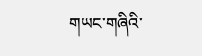གཡང་གཞིའི་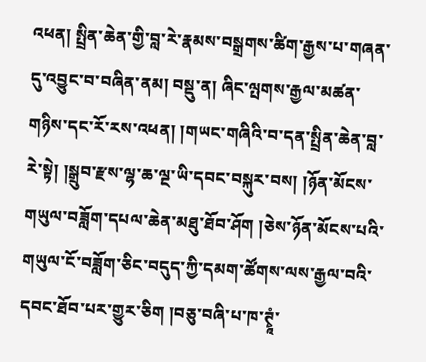འཕན། སྤྲིན་ཆེན་གྱི་བླ་རེ་རྣམས་བསྒྲགས་ཚིག་རྒྱས་པ་གཞན་དུ་འབྱུང་བ་བཞིན་ནམ། བསྡུ་ན། ཞིང་ལྤགས་རྒྱལ་མཚན་གཉིས་དང་རོ་རས་འཕན། །གཡང་གཞིའི་བ་དན་སྤྲིན་ཆེན་བླ་རེ་སྟེ། །སྒྲུབ་རྫས་ལྷ་ཆ་ལྔ་ཡི་དབང་བསྐུར་བས། །ཉོན་མོངས་གཡུལ་བཟློག་དཔལ་ཆེན་མཐུ་ཐོབ་ཤོག །ཅེས་ཉོན་མོངས་པའི་གཡུལ་ངོ་བཟློག་ཅིང་བདུད་ཀྱི་དམག་ཚོགས་ལས་རྒྱལ་བའི་དབང་ཐོབ་པར་གྱུར་ཅིག །བཅུ་བཞི་པ་ཁ་ཊྭཱཾ་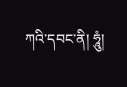ཀའི་དབང་ནི། ཧཱུཾ།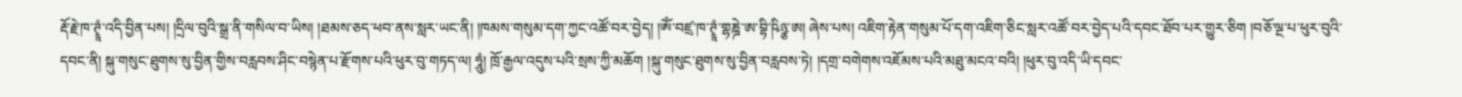རྡོ་རྗེ་ཁ་ཊྭཱཾ་འདི་བྱིན་པས། །དྲིལ་བུའི་སྒྲ་ནི་གསིལ་བ་ཡིས། །ཐམས་ཅད་ཕབ་ནས་སླར་ཡང་ནི། །ཁམས་གསུམ་དག་ཀྱང་འཚོ་བར་བྱེད། །ༀ་བཛྲ་ཁ་ཊྭཱཾ་གྷཎྜེ་ཨ་བྷི་ཥིཉྩ་ཨ། ཞེས་པས། འཇིག་རྟེན་གསུམ་པོ་དག་འཇིག་ཅིང་སླར་འཚོ་བར་བྱེད་པའི་དབང་ཐོབ་པར་གྱུར་ཅིག །བཅོ་ལྔ་པ་ཕུར་བུའི་དབང་ནི། སྐུ་གསུང་ཐུགས་སུ་བྱིན་གྱིས་བརླབས་ཤིང་བསྙེན་པ་རྫོགས་པའི་ཕུར་བུ་གཏད་ལ། ཧཱུཾ། ཁྲོ་རྒྱལ་འདུས་པའི་སྲས་ཀྱི་མཆོག །སྐུ་གསུང་ཐུགས་སུ་བྱིན་བརླབས་ཏེ། །དགྲ་བགེགས་འཇོམས་པའི་མཐུ་མངའ་བའི། །ཕུར་བུ་འདི་ཡི་དབང་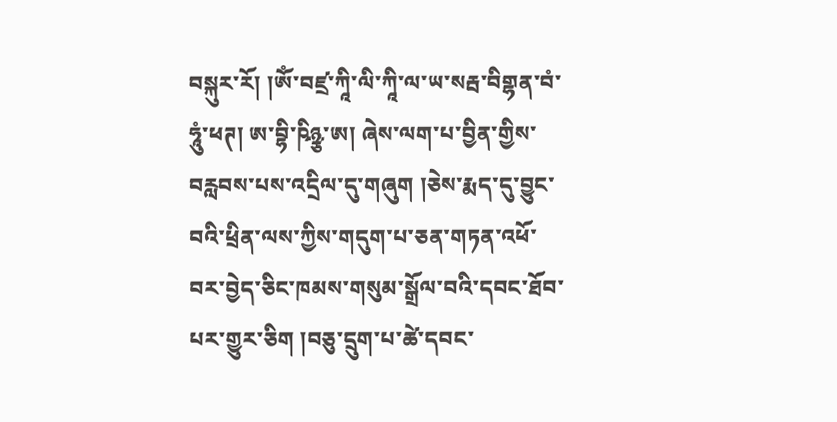བསྐུར་རོ། །ༀ་བཛྲ་ཀཱི་ལི་ཀཱི་ལ་ཡ་སརྦ་བིགྷན་བཾ་ཧཱུཾ་ཕཊ། ཨ་བྷི་ཥིཉྩ་ཨ། ཞེས་ལག་པ་བྱིན་གྱིས་བརླབས་པས་འདྲིལ་དུ་གཞུག །ཅེས་རྨད་དུ་བྱུང་བའི་ཕྲིན་ལས་ཀྱིས་གདུག་པ་ཅན་གཏན་འཕོ་བར་བྱེད་ཅིང་ཁམས་གསུམ་སྒྲོལ་བའི་དབང་ཐོབ་པར་གྱུར་ཅིག །བཅུ་དྲུག་པ་ཚེ་དབང་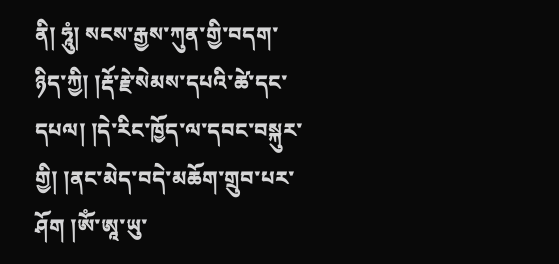ནི། ཧཱུཾ། སངས་རྒྱས་ཀུན་གྱི་བདག་ཉིད་ཀྱི། །རྡོ་རྗེ་སེམས་དཔའི་ཚེ་དང་དཔལ། །དེ་རིང་ཁྱོད་ལ་དབང་བསྐུར་གྱི། །ནང་མེད་བདེ་མཆོག་གྲུབ་པར་ཤོག །ༀ་ཨཱ་ཡུ་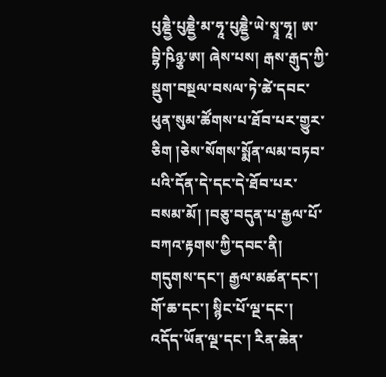པུཎྡྱཻ་པུཎྡྱཻ་མ་ཧཱ་པུཎྡྱཻ་ཡེ་སྭཱ་ཧཱ། ཨ་བྷི་ཥིཉྩ་ཨ། ཞེས་པས། རྒས་རྒུད་ཀྱི་སྡུག་བསྔལ་བསལ་ཏེ་ཚེ་དབང་ཕུན་སུམ་ཚོགས་པ་ཐོབ་པར་གྱུར་ཅིག །ཅེས་སོགས་སྨོན་ལམ་བཏབ་པའི་དོན་དེ་དང་དེ་ཐོབ་པར་བསམ་མོ། །བཅུ་བདུན་པ་རྒྱལ་པོ་བཀའ་རྟགས་ཀྱི་དབང་ནི། གདུགས་དང་། རྒྱལ་མཚན་དང་། གོ་ཆ་དང་། སྙིང་པོ་ལྔ་དང་། འདོད་ཡོན་ལྔ་དང་། རིན་ཆེན་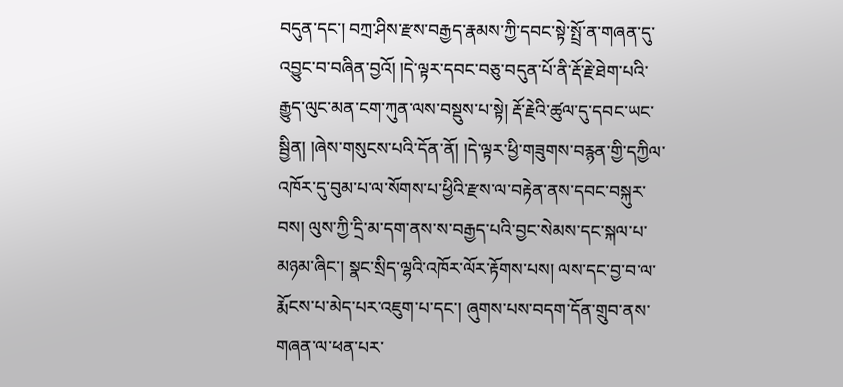བདུན་དང་། བཀྲ་ཤིས་རྫས་བརྒྱད་རྣམས་ཀྱི་དབང་སྟེ་སྤྲོ་ན་གཞན་དུ་འབྱུང་བ་བཞིན་བྱའོ། །དེ་ལྟར་དབང་བཅུ་བདུན་པོ་ནི་རྡོ་རྗེ་ཐེག་པའི་རྒྱུད་ལུང་མན་ངག་ཀུན་ལས་བསྡུས་པ་སྟེ། རྡོ་རྗེའི་ཚུལ་དུ་དབང་ཡང་སྦྱིན། །ཞེས་གསུངས་པའི་དོན་ནོ། །དེ་ལྟར་ཕྱི་གཟུགས་བརྙན་གྱི་དཀྱིལ་འཁོར་དུ་བུམ་པ་ལ་སོགས་པ་ཕྱིའི་རྫས་ལ་བརྟེན་ནས་དབང་བསྐུར་བས། ལུས་ཀྱི་དྲི་མ་དག་ནས་ས་བརྒྱད་པའི་བྱང་སེམས་དང་སྐལ་པ་མཉམ་ཞིང་། སྣང་སྲིད་ལྷའི་འཁོར་ལོར་རྟོགས་པས། ལས་དང་བྱ་བ་ལ་རྨོངས་པ་མེད་པར་འཇུག་པ་དང་། ཞུགས་པས་བདག་དོན་གྲུབ་ནས་གཞན་ལ་ཕན་པར་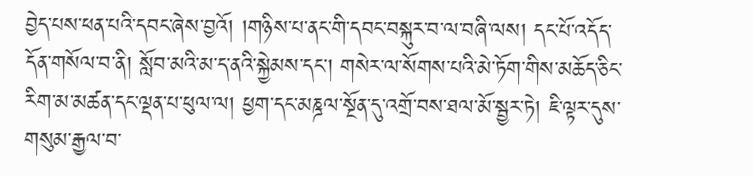བྱེད་པས་ཕན་པའི་དབང་ཞེས་བྱའོ། །གཉིས་པ་ནང་གི་དབང་བསྐུར་བ་ལ་བཞི་ལས། དང་པོ་འདོད་དོན་གསོལ་བ་ནི། སློབ་མའི་མ་ད་ནའི་སྐྱེམས་དང་། གསེར་ལ་སོགས་པའི་མེ་ཏོག་གིས་མཆོད་ཅིང་རིག་མ་མཚན་དང་ལྡན་པ་ཕུལ་ལ། ཕྱག་དང་མཎྜལ་སྔོན་དུ་འགྲོ་བས་ཐལ་མོ་སྦྱར་ཏེ། ཇི་ལྟར་དུས་གསུམ་རྒྱལ་བ་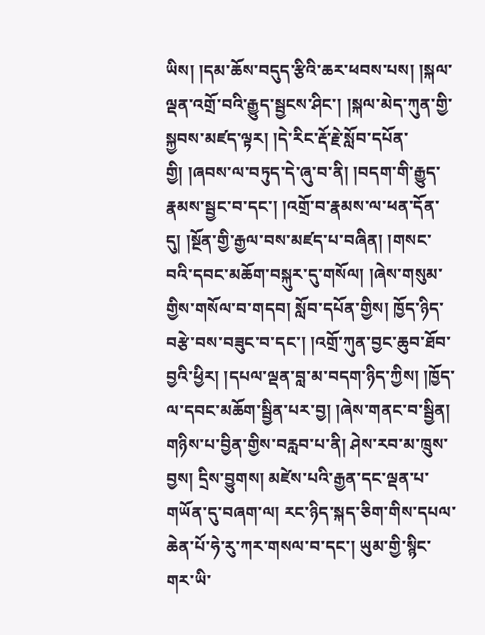ཡིས། །དམ་ཆོས་བདུད་རྩིའི་ཆར་ཕབས་པས། །སྐལ་ལྡན་འགྲོ་བའི་རྒྱུད་སྦྱངས་ཤིང་། །སྐལ་མེད་ཀུན་གྱི་སྐྱབས་མཛད་ལྟར། །དེ་རིང་རྡོ་རྗེ་སློབ་དཔོན་གྱི། །ཞབས་ལ་བཏུད་དེ་ཞུ་བ་ནི། །བདག་གི་རྒྱུད་རྣམས་སྦྱང་བ་དང་། །འགྲོ་བ་རྣམས་ལ་ཕན་དོན་དུ། །སྔོན་གྱི་རྒྱལ་བས་མཛད་པ་བཞིན། །གསང་བའི་དབང་མཆོག་བསྐུར་དུ་གསོལ། །ཞེས་གསུམ་གྱིས་གསོལ་བ་གདབ། སློབ་དཔོན་གྱིས། ཁྱོད་ཉིད་བརྩེ་བས་བཟུང་བ་དང་། །འགྲོ་ཀུན་བྱང་ཆུབ་ཐོབ་བྱའི་ཕྱིར། །དཔལ་ལྡན་བླ་མ་བདག་ཉིད་ཀྱིས། །ཁྱོད་ལ་དབང་མཆོག་སྦྱིན་པར་བྱ། །ཞེས་གནང་བ་སྦྱིན། གཉིས་པ་བྱིན་གྱིས་བརླབ་པ་ནི། ཤེས་རབ་མ་ཁྲུས་བྱས། དྲིས་བྱུགས། མཛེས་པའི་རྒྱན་དང་ལྡན་པ་གཡོན་དུ་བཞག་ལ། རང་ཉིད་སྐད་ཅིག་གིས་དཔལ་ཆེན་པོ་ཧེ་རུ་ཀར་གསལ་བ་དང་། ཡུམ་གྱི་སྙིང་གར་ཡི་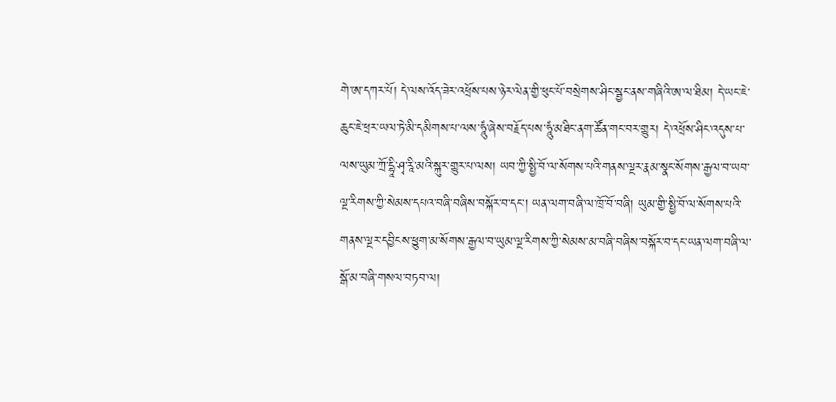གེ་ཨ་དཀར་པོ། དེ་ལས་འོད་ཟེར་འཕྲོས་པས་ཉེར་ལེན་གྱི་ཕུང་པོ་བསྲེགས་ཤིང་སྦྱང་ནས་གཞིའི་ཨ་ལ་ཐིམ། དེ་ཡང་ཇེ་ཆུང་ཇེ་ཕྲར་ཡལ་ཏེ་མི་དམིགས་པ་ལས་ཧཱུཾ་ཞེས་བརྗོད་པས་ཧཱུཾ་མཐིང་ནག་ཚོན་གང་བར་གྱུར། དེ་འཕྲོས་ཤིང་འདུས་པ་ལས་ཡུམ་ཀྲོ་དྷཱི་ཤྭ་རཱི་མའི་སྐུར་གྱུར་པ་ལས། ཡབ་ཀྱི་སྤྱི་བོ་ལ་སོགས་པའི་གནས་ལྔར་རྣམ་སྣང་སོགས་རྒྱལ་བ་ཡབ་ལྔ་རིགས་ཀྱི་སེམས་དཔའ་བཞི་བཞིས་བསྐོར་བ་དང་། ཡན་ལག་བཞི་ལ་ཁྲོ་བོ་བཞི། ཡུམ་གྱི་སྤྱི་བོ་ལ་སོགས་པའི་གནས་ལྔར་དབྱིངས་ཕྱུག་མ་སོགས་རྒྱལ་བ་ཡུམ་ལྔ་རིགས་ཀྱི་སེམས་མ་བཞི་བཞིས་བསྐོར་བ་དང་ཡན་ལག་བཞི་ལ་སྒོ་མ་བཞི་གསལ་བཏབ་ལ།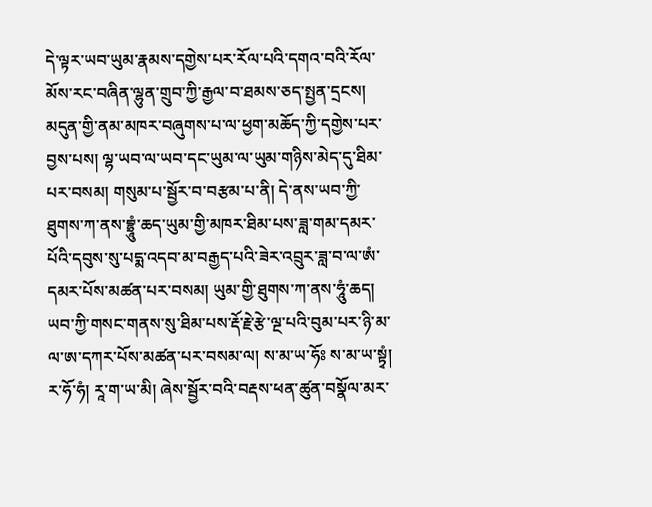དེ་ལྟར་ཡབ་ཡུམ་རྣམས་དགྱེས་པར་རོལ་པའི་དགའ་བའི་རོལ་མོས་རང་བཞིན་ལྷུན་གྲུབ་ཀྱི་རྒྱལ་བ་ཐམས་ཅད་སྤྱན་དྲངས། མདུན་གྱི་ནམ་མཁར་བཞུགས་པ་ལ་ཕྱག་མཆོད་ཀྱི་དགྱེས་པར་བྱས་པས། ལྷ་ཡབ་ལ་ཡབ་དང་ཡུམ་ལ་ཡུམ་གཉིས་མེད་དུ་ཐིམ་པར་བསམ། གསུམ་པ་སྦྱོར་བ་བརྩམ་པ་ནི། དེ་ནས་ཡབ་ཀྱི་ཐུགས་ཀ་ནས་བྷྲཱུཾ་ཆད་ཡུམ་གྱི་མཁར་ཐིམ་པས་ཟླ་གམ་དམར་པོའི་དབུས་སུ་པདྨ་འདབ་མ་བརྒྱད་པའི་ཟེར་འབྲུར་ཟླ་བ་ལ་ཨཾ་དམར་པོས་མཚན་པར་བསམ། ཡུམ་གྱི་ཐུགས་ཀ་ནས་ཧཱུཾ་ཆད། ཡབ་ཀྱི་གསང་གནས་སུ་ཐིམ་པས་རྡོ་རྗེ་རྩེ་ལྔ་པའི་བུམ་པར་ཉི་མ་ལ་ཨ་དཀར་པོས་མཚན་པར་བསམ་ལ། ས་མ་ཡ་ཧོཿ ས་མ་ཡ་སྟྭཾ། ར་ཧོ་ཧཾ། རཱ་ག་ཡ་མི། ཞེས་སྦྱོར་བའི་བརྡས་ཕན་ཚུན་བསྣོལ་མར་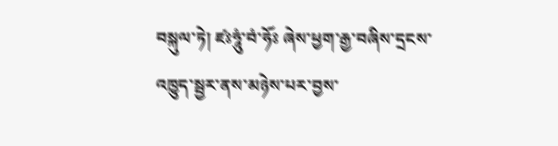བསྐུལ་ཏེ། ཛཿཧཱུཾ་བཾ་ཧོཿ ཞེས་ཕྱག་རྒྱ་བཞིས་དྲངས་འཁྱུད་སྦྱར་ནས་མཉེས་པར་བྱས་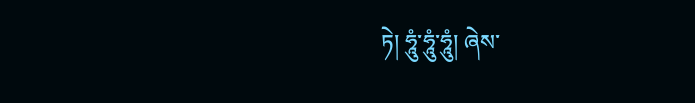ཏེ། ཧཱུཾ་ཧཱུཾ་ཧཱུཾ། ཞེས་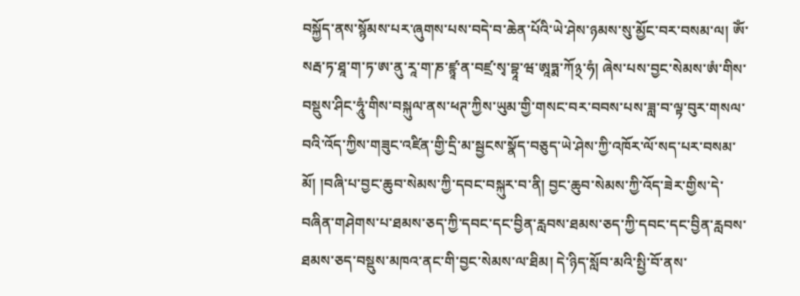བསྐྱོད་ནས་སྙོམས་པར་ཞུགས་པས་བདེ་བ་ཆེན་པོའི་ཡེ་ཤེས་ཉམས་སུ་མྱོང་བར་བསམ་ལ། ༀ་སརྦ་ཏ་ཐཱ་ག་ཏ་ཨ་ནུ་རཱ་ག་ཎ་ཛྙཱ་ན་བཛྲ་སྭ་བྷཱ་ཝ་ཨཱཏྨ་ཀོ྅་ཧཾ། ཞེས་པས་བྱང་སེམས་ཨཾ་གིས་བསྡུས་ཤིང་ཧཱུཾ་གིས་བསྐུལ་ནས་ཕཊ་ཀྱིས་ཡུམ་གྱི་གསང་བར་བབས་པས་ཟླ་བ་ལྟ་བུར་གསལ་བའི་འོད་ཀྱིས་གཟུང་འཛིན་གྱི་དྲི་མ་སྦྱངས་སྣོད་བཅུད་ཡེ་ཤེས་ཀྱི་འཁོར་ལོ་སད་པར་བསམ་མོ། །བཞི་པ་བྱང་ཆུབ་སེམས་ཀྱི་དབང་བསྐུར་བ་ནི། བྱང་ཆུབ་སེམས་ཀྱི་འོད་ཟེར་གྱིས་དེ་བཞིན་གཤེགས་པ་ཐམས་ཅད་ཀྱི་དབང་དང་བྱིན་རླབས་ཐམས་ཅད་ཀྱི་དབང་དང་བྱིན་རླབས་ཐམས་ཅད་བསྡུས་མཁའ་ནང་གི་བྱང་སེམས་ལ་ཐིམ། དེ་ཉིད་སློབ་མའི་སྤྱི་བོ་ནས་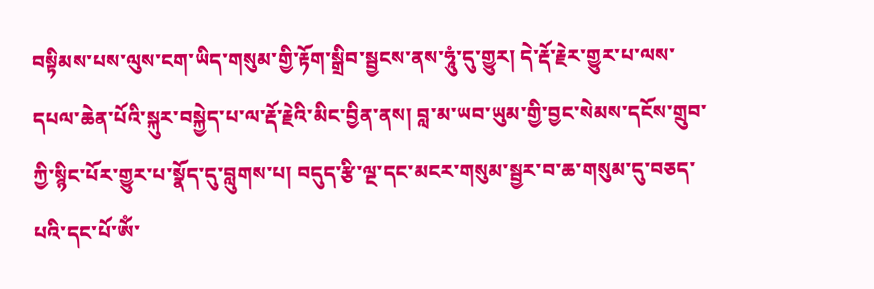བསྟིམས་པས་ལུས་ངག་ཡིད་གསུམ་གྱི་རྟོག་སྒྲིབ་སྦྱངས་ནས་ཧཱུཾ་དུ་གྱུར། དེ་རྡོ་རྗེར་གྱུར་པ་ལས་དཔལ་ཆེན་པོའི་སྐུར་བསྐྱེད་པ་ལ་རྡོ་རྗེའི་མིང་བྱིན་ནས། བླ་མ་ཡབ་ཡུམ་གྱི་བྱང་སེམས་དངོས་གྲུབ་ཀྱི་སྙིང་པོར་གྱུར་པ་སྣོད་དུ་བླུགས་པ། བདུད་རྩི་ལྔ་དང་མངར་གསུམ་སྦྱར་བ་ཆ་གསུམ་དུ་བཅད་པའི་དང་པོ་ༀ་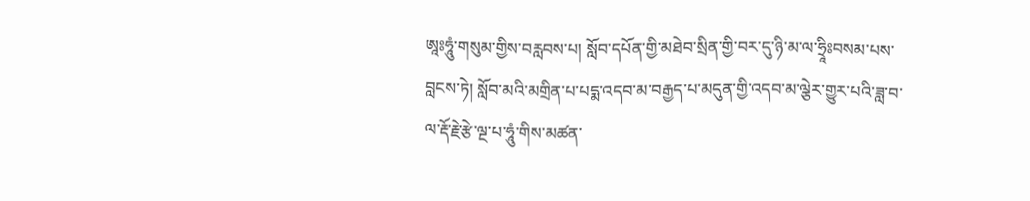ཨཱཿཧཱུཾ་གསུམ་གྱིས་བརླབས་པ། སློབ་དཔོན་གྱི་མཐེབ་སྲིན་གྱི་བར་དུ་ཉི་མ་ལ་ཧྲཱིཿབསམ་པས་བླངས་ཏེ། སློབ་མའི་མགྲིན་པ་པདྨ་འདབ་མ་བརྒྱད་པ་མདུན་གྱི་འདབ་མ་ལྕེར་གྱུར་པའི་ཟླ་བ་ལ་རྡོ་རྗེ་རྩེ་ལྔ་པ་ཧཱུཾ་གིས་མཚན་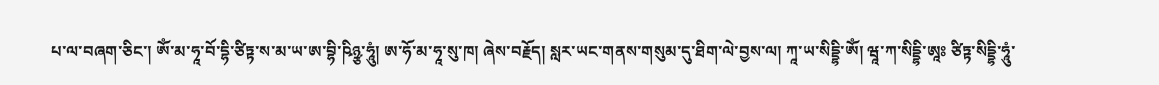པ་ལ་བཞག་ཅིང་། ༀ་མ་ཧཱ་བོ་དྷི་ཙིཏྟ་ས་མ་ཡ་ཨ་བྷི་ཥིཉྩ་ཧཱུཾ། ཨ་ཧོ་མ་ཧཱ་སུ་ཁ། ཞེས་བརྗོད། སླར་ཡང་གནས་གསུམ་དུ་ཐིག་ལེ་བྱས་ལ། ཀཱ་ཡ་སིདྡྷི་ༀ། ཝཱ་ཀ་སིདྡྷི་ཨཱཿ ཙིཏྟ་སིདྡྷི་ཧཱུཾ་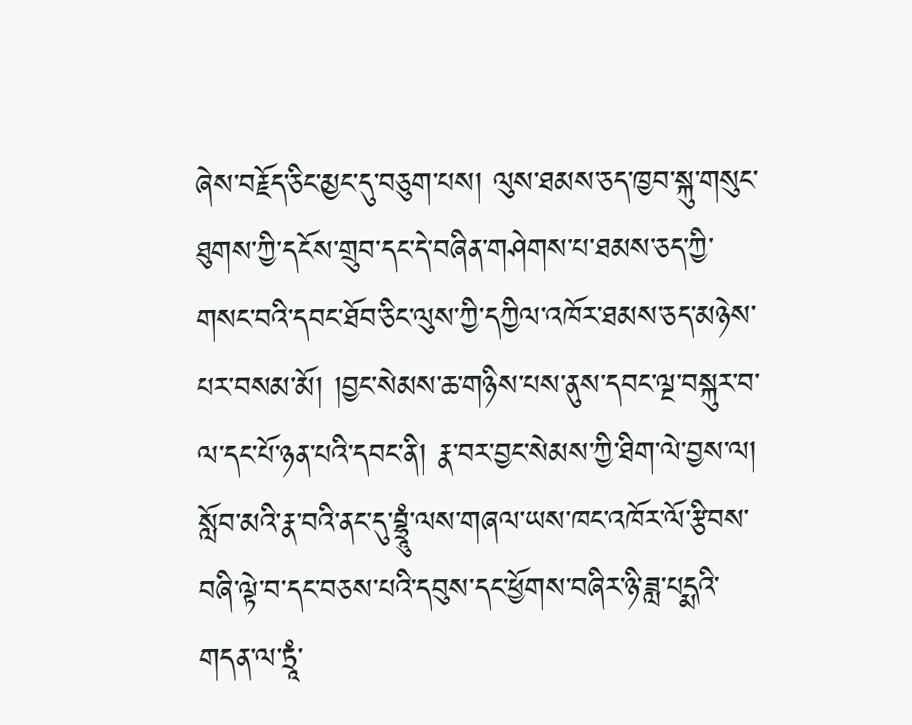ཞེས་བརྗོད་ཅིང་མྱང་དུ་བཅུག་པས། ལུས་ཐམས་ཅད་ཁྱབ་སྐུ་གསུང་ཐུགས་ཀྱི་དངོས་གྲུབ་དང་དེ་བཞིན་གཤེགས་པ་ཐམས་ཅད་ཀྱི་གསང་བའི་དབང་ཐོབ་ཅིང་ལུས་ཀྱི་དཀྱིལ་འཁོར་ཐམས་ཅད་མཉེས་པར་བསམ་མོ། །བྱང་སེམས་ཆ་གཉིས་པས་ནུས་དབང་ལྔ་བསྐུར་བ་ལ་དང་པོ་ཉན་པའི་དབང་ནི། རྣ་བར་བྱང་སེམས་ཀྱི་ཐིག་ལེ་བྱས་ལ། སློབ་མའི་རྣ་བའི་ནང་དུ་བྷྲཱུཾ་ལས་གཞལ་ཡས་ཁང་འཁོར་ལོ་རྩིབས་བཞི་ལྟེ་བ་དང་བཅས་པའི་དབུས་དང་ཕྱོགས་བཞིར་ཉི་ཟླ་པདྨའི་གདན་ལ་ཏྲཱཾ་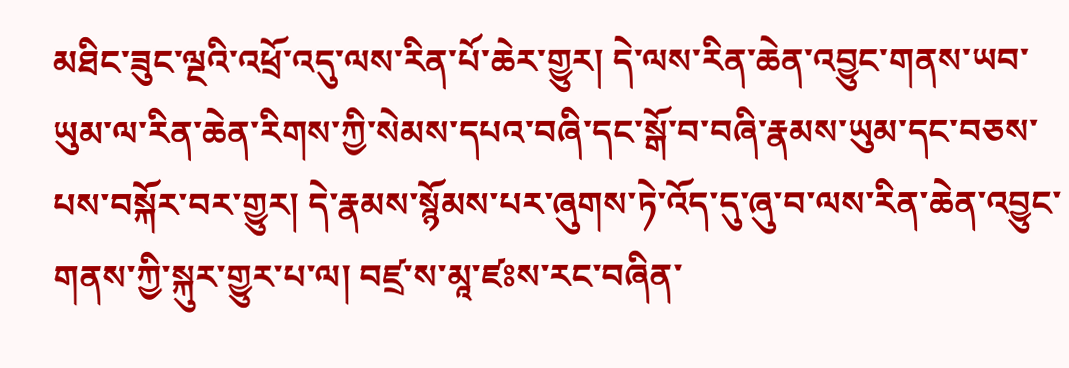མཐིང་ཟུང་ལྔའི་འཕྲོ་འདུ་ལས་རིན་པོ་ཆེར་གྱུར། དེ་ལས་རིན་ཆེན་འབྱུང་གནས་ཡབ་ཡུམ་ལ་རིན་ཆེན་རིགས་ཀྱི་སེམས་དཔའ་བཞི་དང་སྒོ་བ་བཞི་རྣམས་ཡུམ་དང་བཅས་པས་བསྐོར་བར་གྱུར། དེ་རྣམས་སྙོམས་པར་ཞུགས་ཏེ་འོད་དུ་ཞུ་བ་ལས་རིན་ཆེན་འབྱུང་གནས་ཀྱི་སྐུར་གྱུར་པ་ལ། བཛྲ་ས་མཱ་ཛཿས་རང་བཞིན་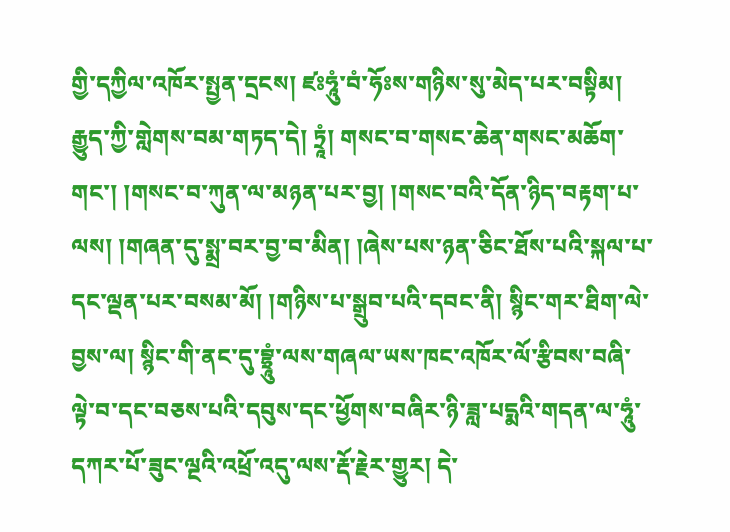གྱི་དཀྱིལ་འཁོར་སྤྱན་དྲངས། ཛཿཧཱུཾ་བཾ་ཧོཿས་གཉིས་སུ་མེད་པར་བསྟིམ། རྒྱུད་ཀྱི་གླེགས་བམ་གཏད་དེ། ཏྲཱཾ། གསང་བ་གསང་ཆེན་གསང་མཆོག་གང་། །གསང་བ་ཀུན་ལ་མཉན་པར་བྱ། །གསང་བའི་དོན་ཉིད་བརྟག་པ་ལས། །གཞན་དུ་སྨྲ་བར་བྱ་བ་མིན། །ཞེས་པས་ཉན་ཅིང་ཐོས་པའི་སྐལ་པ་དང་ལྡན་པར་བསམ་མོ། །གཉིས་པ་སྒྲུབ་པའི་དབང་ནི། སྙིང་གར་ཐིག་ལེ་བྱས་ལ། སྙིང་གི་ནང་དུ་བྷྲཱུཾ་ལས་གཞལ་ཡས་ཁང་འཁོར་ལོ་རྩིབས་བཞི་ལྟེ་བ་དང་བཅས་པའི་དབུས་དང་ཕྱོགས་བཞིར་ཉི་ཟླ་པདྨའི་གདན་ལ་ཧཱུཾ་དཀར་པོ་ཟུང་ལྔའི་འཕྲོ་འདུ་ལས་རྡོ་རྗེར་གྱུར། དེ་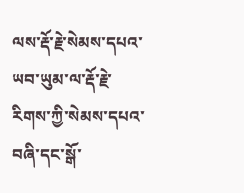ལས་རྡོ་རྗེ་སེམས་དཔའ་ཡབ་ཡུམ་ལ་རྡོ་རྗེ་རིགས་ཀྱི་སེམས་དཔའ་བཞི་དང་སྒོ་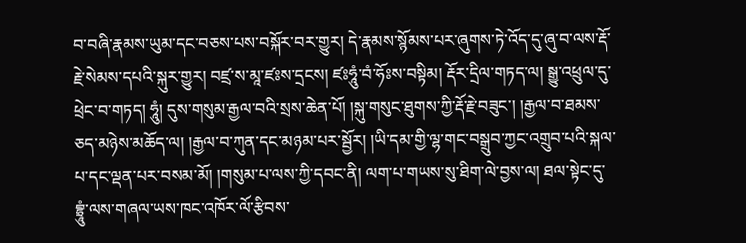བ་བཞི་རྣམས་ཡུམ་དང་བཅས་པས་བསྐོར་བར་གྱུར། དེ་རྣམས་སྙོམས་པར་ཞུགས་ཏེ་འོད་དུ་ཞུ་བ་ལས་རྡོ་རྗེ་སེམས་དཔའི་སྐུར་གྱུར། བཛྲ་ས་མཱ་ཛཿས་དྲངས། ཛཿཧཱུཾ་བཾ་ཧོཿས་བསྟིམ། རྡོར་དྲིལ་གཏད་ལ། སྒྱུ་འཕྲུལ་དུ་ཕྲེང་བ་གཏད། ཧཱུཾ། དུས་གསུམ་རྒྱལ་བའི་སྲས་ཆེན་པོ། །སྐུ་གསུང་ཐུགས་ཀྱི་རྡོ་རྗེ་བཟུང་། །རྒྱལ་བ་ཐམས་ཅད་མཉེས་མཆོད་ལ། །རྒྱལ་བ་ཀུན་དང་མཉམ་པར་སྦྱོར། །ཡི་དམ་གྱི་ལྷ་གང་བསྒྲུབ་ཀྱང་འགྲུབ་པའི་སྐལ་པ་དང་ལྡན་པར་བསམ་མོ། །གསུམ་པ་ལས་ཀྱི་དབང་ནི། ལག་པ་གཡས་སུ་ཐིག་ལེ་བྱས་ལ། ཐལ་སྟེང་དུ་བྷྲཱུཾ་ལས་གཞལ་ཡས་ཁང་འཁོར་ལོ་རྩིབས་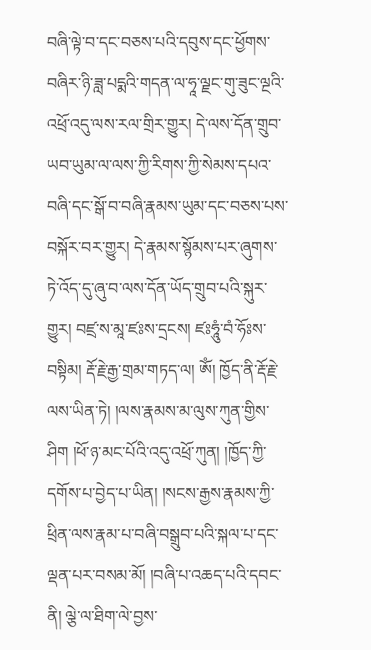བཞི་ལྟེ་བ་དང་བཅས་པའི་དབུས་དང་ཕྱོགས་བཞིར་ཉི་ཟླ་པདྨའི་གདན་ལ་ཧཱ་ལྗང་གུ་ཟུང་ལྔའི་འཕྲོ་འདུ་ལས་རལ་གྲིར་གྱུར། དེ་ལས་དོན་གྲུབ་ཡབ་ཡུམ་ལ་ལས་ཀྱི་རིགས་ཀྱི་སེམས་དཔའ་བཞི་དང་སྒོ་བ་བཞི་རྣམས་ཡུམ་དང་བཅས་པས་བསྐོར་བར་གྱུར། དེ་རྣམས་སྙོམས་པར་ཞུགས་ཏེ་འོད་དུ་ཞུ་བ་ལས་དོན་ཡོད་གྲུབ་པའི་སྐུར་གྱུར། བཛྲ་ས་མཱ་ཛཿས་དྲངས། ཛཿཧཱུཾ་བཾ་ཧོཿས་བསྟིམ། རྡོ་རྗེ་རྒྱ་གྲམ་གཏད་ལ། ༀ། ཁྱོད་ནི་རྡོ་རྗེ་ལས་ཡིན་ཏེ། །ལས་རྣམས་མ་ལུས་ཀུན་གྱིས་ཤིག །ཕོ་ཉ་མང་པོའི་འདུ་འཕྲོ་ཀུན། །ཁྱོད་ཀྱི་དགོས་པ་བྱེད་པ་ཡིན། །སངས་རྒྱས་རྣམས་ཀྱི་ཕྲིན་ལས་རྣམ་པ་བཞི་བསྒྲུབ་པའི་སྐལ་པ་དང་ལྡན་པར་བསམ་མོ། །བཞི་པ་འཆད་པའི་དབང་ནི། ལྕེ་ལ་ཐིག་ལེ་བྱས་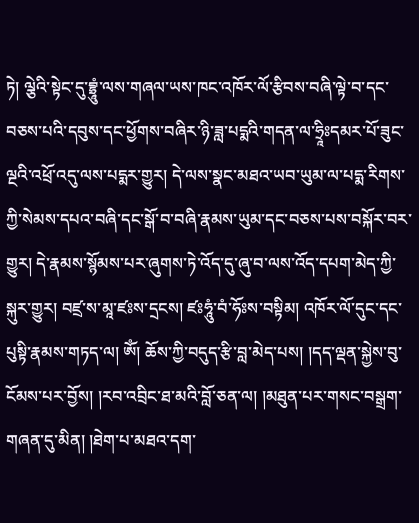ཏེ། ལྕེའི་སྟེང་དུ་བྷྲཱུཾ་ལས་གཞལ་ཡས་ཁང་འཁོར་ལོ་རྩིབས་བཞི་ལྟེ་བ་དང་བཅས་པའི་དབུས་དང་ཕྱོགས་བཞིར་ཉི་ཟླ་པདྨའི་གདན་ལ་ཧྲཱིཿདམར་པོ་ཟུང་ལྔའི་འཕྲོ་འདུ་ལས་པདྨར་གྱུར། དེ་ལས་སྣང་མཐའ་ཡབ་ཡུམ་ལ་པདྨ་རིགས་ཀྱི་སེམས་དཔའ་བཞི་དང་སྒོ་བ་བཞི་རྣམས་ཡུམ་དང་བཅས་པས་བསྐོར་བར་གྱུར། དེ་རྣམས་སྙོམས་པར་ཞུགས་ཏེ་འོད་དུ་ཞུ་བ་ལས་འོད་དཔག་མེད་ཀྱི་སྐུར་གྱུར། བཛྲ་ས་མཱ་ཛཿས་དྲངས། ཛཿཧཱུཾ་བཾ་ཧོཿས་བསྟིམ། འཁོར་ལོ་དུང་དང་པུསྟི་རྣམས་གཏད་ལ། ༀ། ཆོས་ཀྱི་བདུད་རྩི་བླ་མེད་པས། །དད་ལྡན་སྐྱེས་བུ་ངོམས་པར་བྱོས། །རབ་འབྲིང་ཐ་མའི་བློ་ཅན་ལ། །མཐུན་པར་གསང་བསྒྲག་གཞན་དུ་མིན། །ཐེག་པ་མཐའ་དག་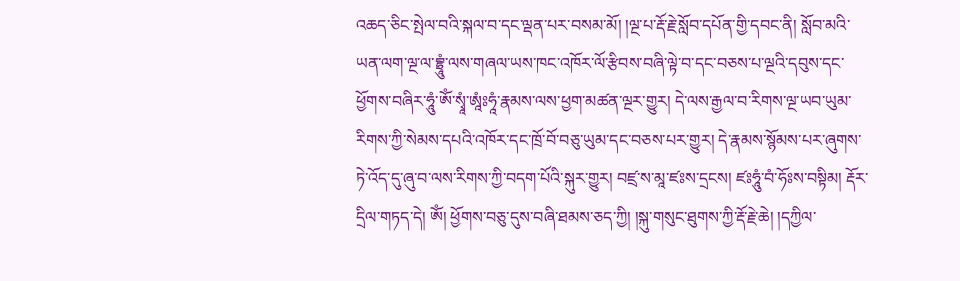འཆད་ཅིང་སྤེལ་བའི་སྐལ་བ་དང་ལྡན་པར་བསམ་མོ། །ལྔ་པ་རྡོ་རྗེ་སློབ་དཔོན་གྱི་དབང་ནི། སློབ་མའི་ཡན་ལག་ལྔ་ལ་བྷྲཱུཾ་ལས་གཞལ་ཡས་ཁང་འཁོར་ལོ་རྩིབས་བཞི་ལྟེ་བ་དང་བཅས་པ་ལྔའི་དབུས་དང་ཕྱོགས་བཞིར་ཧཱུཾ་ༀ་སྭཱཾ་ཨཱཾཿཧཱཾ་རྣམས་ལས་ཕྱག་མཚན་ལྔར་གྱུར། དེ་ལས་རྒྱལ་བ་རིགས་ལྔ་ཡབ་ཡུམ་རིགས་ཀྱི་སེམས་དཔའི་འཁོར་དང་ཁྲོ་བོ་བཅུ་ཡུམ་དང་བཅས་པར་གྱུར། དེ་རྣམས་སྙོམས་པར་ཞུགས་ཏེ་འོད་དུ་ཞུ་བ་ལས་རིགས་ཀྱི་བདག་པོའི་སྐུར་གྱུར། བཛྲ་ས་མཱ་ཛཿས་དྲངས། ཛཿཧཱུཾ་བཾ་ཧོཿས་བསྟིམ། རྡོར་དྲིལ་གཏད་དེ། ༀ། ཕྱོགས་བཅུ་དུས་བཞི་ཐམས་ཅད་ཀྱི། །སྐུ་གསུང་ཐུགས་ཀྱི་རྡོ་རྗེ་ཆེ། །དཀྱིལ་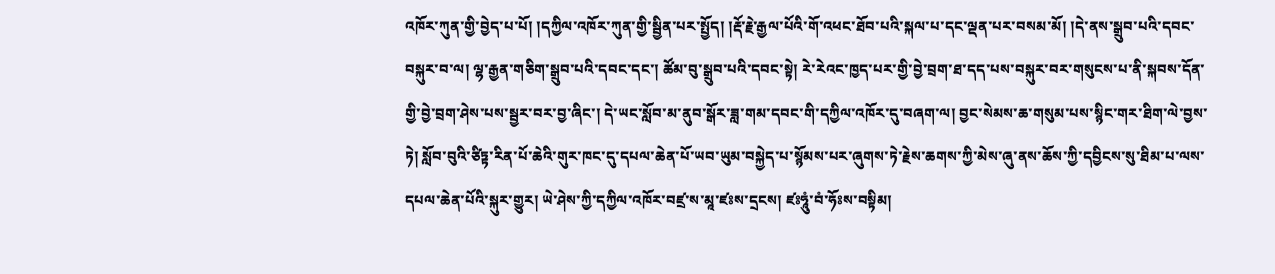འཁོར་ཀུན་གྱི་བྱེད་པ་པོ། །དཀྱིལ་འཁོར་ཀུན་གྱི་སྦྱིན་པར་སྤྱོད། །རྡོ་རྗེ་རྒྱལ་པོའི་གོ་འཕང་ཐོབ་པའི་སྐལ་པ་དང་ལྡན་པར་བསམ་མོ། །དེ་ནས་སྒྲུབ་པའི་དབང་བསྐུར་བ་ལ། ལྷ་རྒྱན་གཅིག་སྒྲུབ་པའི་དབང་དང་། ཚོམ་བུ་སྒྲུབ་པའི་དབང་སྟེ། རེ་རེའང་ཁྱད་པར་གྱི་བྱེ་བྲག་ཐ་དད་པས་བསྐུར་བར་གསུངས་པ་ནི་སྐབས་དོན་གྱི་བྱེ་བྲག་ཤེས་པས་སྦྱར་བར་བྱ་ཞིང་། དེ་ཡང་སློབ་མ་ནུབ་སྒོར་ཟླ་གམ་དབང་གི་དཀྱིལ་འཁོར་དུ་བཞག་ལ། བྱང་སེམས་ཆ་གསུམ་པས་སྙིང་གར་ཐིག་ལེ་བྱས་ཏེ། སློབ་བུའི་ཙིཏྟ་རིན་པོ་ཆེའི་གུར་ཁང་དུ་དཔལ་ཆེན་པོ་ཡབ་ཡུམ་བསྐྱེད་པ་སྙོམས་པར་ཞུགས་ཏེ་རྗེས་ཆགས་ཀྱི་མེས་ཞུ་ནས་ཆོས་ཀྱི་དབྱིངས་སུ་ཐིམ་པ་ལས་དཔལ་ཆེན་པོའི་སྐུར་གྱུར། ཡེ་ཤེས་ཀྱི་དཀྱིལ་འཁོར་བཛྲ་ས་མཱ་ཛཿས་དྲངས། ཛཿཧཱུཾ་བཾ་ཧོཿས་བསྟིམ།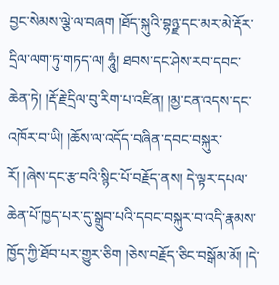བྱང་སེམས་ལྕེ་ལ་བཞག །ཐོད་སྐུའི་བྷཉྫ་དང་མར་མེ་རྡོར་དྲིལ་ལག་ཏུ་གཏད་ལ། ཧཱུཾ། ཐབས་དང་ཤེས་རབ་དབང་ཆེན་ཏེ། །རྡོ་རྗེ་དྲིལ་བུ་རིག་པ་འཛིན། །མྱ་ངན་འདས་དང་འཁོར་བ་ཡི། །ཆོས་ལ་འདོད་བཞིན་དབང་བསྐུར་རོ། །ཞེས་དང་རྩ་བའི་སྙིང་པོ་བརྗོད་ནས། དེ་ལྟར་དཔལ་ཆེན་པོ་ཁྱད་པར་དུ་སྒྲུབ་པའི་དབང་བསྐུར་བ་འདི་རྣམས་ཁྱོད་ཀྱི་ཐོབ་པར་གྱུར་ཅིག །ཅེས་བརྗོད་ཅིང་བསྒོམ་མོ། །དེ་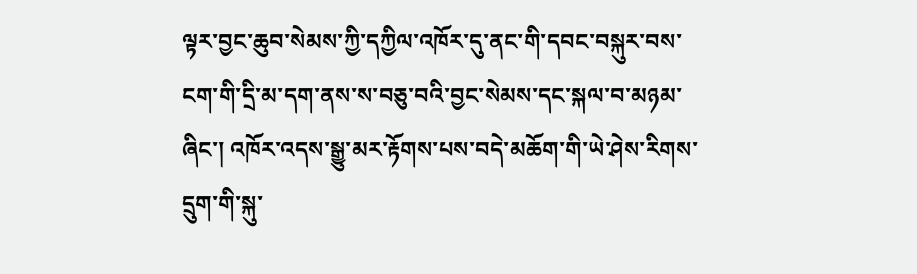ལྟར་བྱང་ཆུབ་སེམས་ཀྱི་དཀྱིལ་འཁོར་དུ་ནང་གི་དབང་བསྐུར་བས་ངག་གི་དྲི་མ་དག་ནས་ས་བཅུ་བའི་བྱང་སེམས་དང་སྐལ་བ་མཉམ་ཞིང་། འཁོར་འདས་སྒྱུ་མར་རྟོགས་པས་བདེ་མཆོག་གི་ཡེ་ཤེས་རིགས་དྲུག་གི་སྐུ་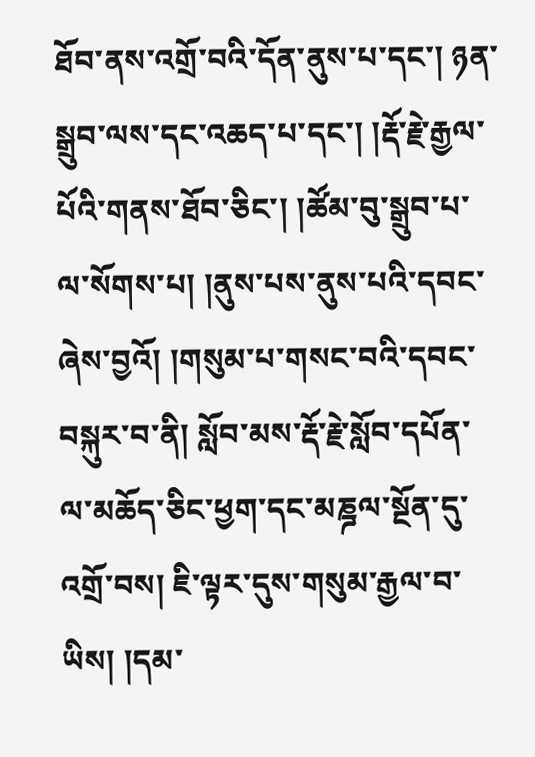ཐོབ་ནས་འགྲོ་བའི་དོན་ནུས་པ་དང་། ཉན་སྒྲུབ་ལས་དང་འཆད་པ་དང་། །རྡོ་རྗེ་རྒྱལ་པོའི་གནས་ཐོབ་ཅིང་། །ཚོམ་བུ་སྒྲུབ་པ་ལ་སོགས་པ། །ནུས་པས་ནུས་པའི་དབང་ཞེས་བྱའོ། །གསུམ་པ་གསང་བའི་དབང་བསྐུར་བ་ནི། སློབ་མས་རྡོ་རྗེ་སློབ་དཔོན་ལ་མཆོད་ཅིང་ཕྱག་དང་མཎྜལ་སྔོན་དུ་འགྲོ་བས། ཇི་ལྟར་དུས་གསུམ་རྒྱལ་བ་ཡིས། །དམ་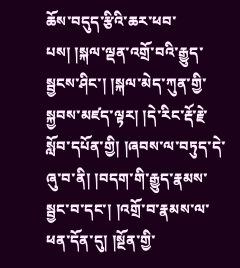ཆོས་བདུད་རྩིའི་ཆར་ཕབ་པས། །སྐལ་ལྡན་འགྲོ་བའི་རྒྱུད་སྦྱངས་ཤིང་། །སྐལ་མེད་ཀུན་གྱི་སྐྱབས་མཛད་ལྟར། །དེ་རིང་རྡོ་རྗེ་སློབ་དཔོན་གྱི། །ཞབས་ལ་བཏུད་དེ་ཞུ་བ་ནི། །བདག་གི་རྒྱུད་རྣམས་སྦྱང་བ་དང་། །འགྲོ་བ་རྣམས་ལ་ཕན་དོན་དུ། །སྔོན་གྱི་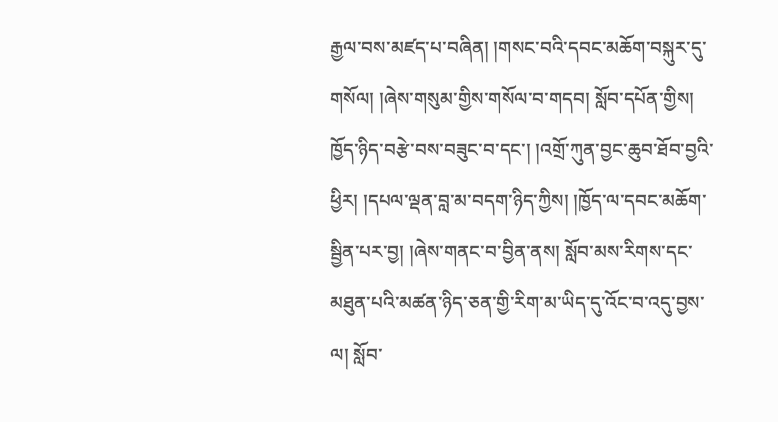རྒྱལ་བས་མཛད་པ་བཞིན། །གསང་བའི་དབང་མཆོག་བསྐུར་དུ་གསོལ། །ཞེས་གསུམ་གྱིས་གསོལ་བ་གདབ། སློབ་དཔོན་གྱིས། ཁྱོད་ཉིད་བརྩེ་བས་བཟུང་བ་དང་། །འགྲོ་ཀུན་བྱང་ཆུབ་ཐོབ་བྱའི་ཕྱིར། །དཔལ་ལྡན་བླ་མ་བདག་ཉིད་ཀྱིས། །ཁྱོད་ལ་དབང་མཆོག་སྦྱིན་པར་བྱ། །ཞེས་གནང་བ་བྱིན་ནས། སློབ་མས་རིགས་དང་མཐུན་པའི་མཚན་ཉིད་ཅན་གྱི་རིག་མ་ཡིད་དུ་འོང་བ་འདུ་བྱས་ལ། སློབ་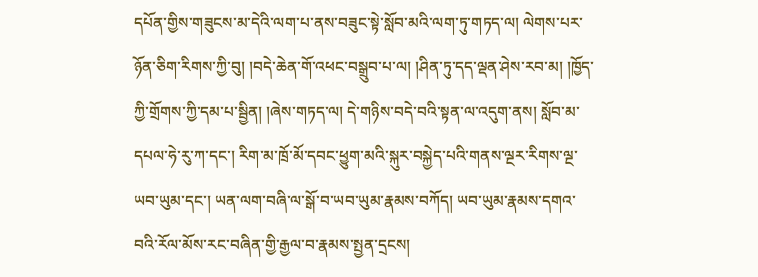དཔོན་གྱིས་གཟུངས་མ་དེའི་ལག་པ་ནས་བཟུང་སྟེ་སློབ་མའི་ལག་ཏུ་གཏད་ལ། ལེགས་པར་ཉོན་ཅིག་རིགས་ཀྱི་བུ། །བདེ་ཆེན་གོ་འཕང་བསྒྲུབ་པ་ལ། །ཤིན་ཏུ་དད་ལྡན་ཤེས་རབ་མ། །ཁྱོད་ཀྱི་གྲོགས་ཀྱི་དམ་པ་སྦྱིན། །ཞེས་གཏད་ལ། དེ་གཉིས་བདེ་བའི་སྟན་ལ་འདུག་ནས། སློབ་མ་དཔལ་ཧེ་རུ་ཀ་དང་། རིག་མ་ཁྲོ་མོ་དབང་ཕྱུག་མའི་སྐུར་བསྐྱེད་པའི་གནས་ལྔར་རིགས་ལྔ་ཡབ་ཡུམ་དང་། ཡན་ལག་བཞི་ལ་སྒོ་བ་ཡབ་ཡུམ་རྣམས་བཀོད། ཡབ་ཡུམ་རྣམས་དགའ་བའི་རོལ་མོས་རང་བཞིན་གྱི་རྒྱལ་བ་རྣམས་སྤྱན་དྲངས།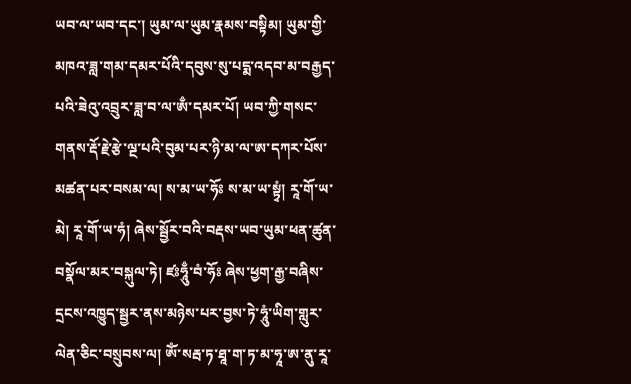ཡབ་ལ་ཡབ་དང་། ཡུམ་ལ་ཡུམ་རྣམས་བསྟིམ། ཡུམ་གྱི་མཁའ་ཟླ་གམ་དམར་པོའི་དབུས་སུ་པདྨ་འདབ་མ་བརྒྱད་པའི་ཟེའུ་འབྲུར་ཟླ་བ་ལ་ཨྃ་དམར་པོ། ཡབ་ཀྱི་གསང་གནས་རྡོ་རྗེ་རྩེ་ལྔ་པའི་བུམ་པར་ཉི་མ་ལ་ཨ་དཀར་པོས་མཚན་པར་བསམ་ལ། ས་མ་ཡ་ཧོཿ ས་མ་ཡ་སྟྭཾ། རཱ་གོ་ཡ་མེ། རཱ་གོ་ཡ་ཧཾ། ཞེས་སྦྱོར་བའི་བརྡས་ཡབ་ཡུམ་ཕན་ཚུན་བསྣོལ་མར་བསྐུལ་ཏེ། ཛཿཧཱུྃ་བཾ་ཧོཿ ཞེས་ཕྱག་རྒྱ་བཞིས་དྲངས་འཁྱུད་སྦྱར་ནས་མཉེས་པར་བྱས་ཏེ་ཧཱུཾ་ཡིག་གླུར་ལེན་ཅིང་བསྲུབས་ལ། ༀ་སརྦ་ཏ་ཐཱ་ག་ཏ་མ་ཧཱ་ཨ་ནུ་རཱ་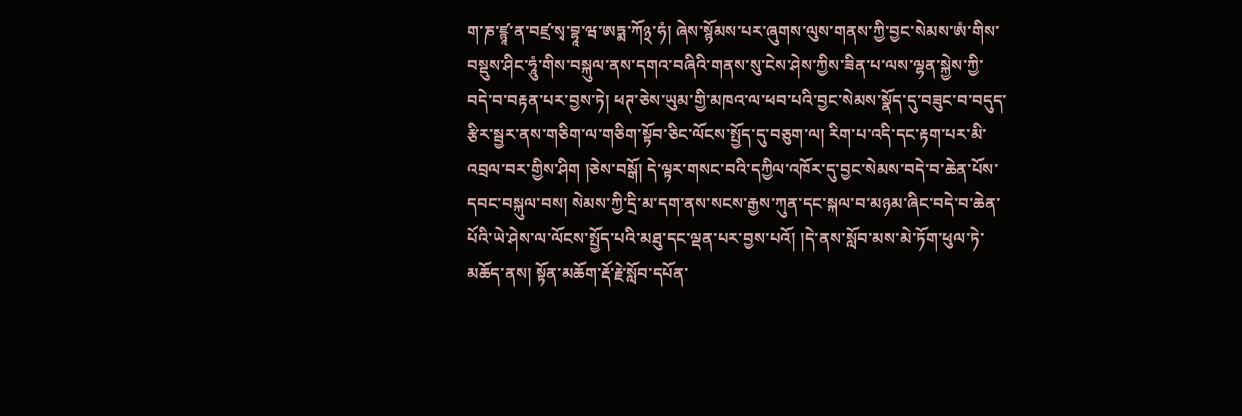ག་ཎ་ཛྙཱ་ན་བཛྲ་སྭ་བྷཱ་ཝ་ཨཏྨ་ཀོ྅་ཧཾ། ཞེས་སྙོམས་པར་ཞུགས་ལུས་གནས་ཀྱི་བྱང་སེམས་ཨཾ་གིས་བསྡུས་ཤིང་ཧཱུཾ་གིས་བསྐུལ་ནས་དགའ་བཞིའི་གནས་སུ་ངེས་ཤེས་ཀྱིས་ཟིན་པ་ལས་ལྷན་སྐྱེས་ཀྱི་བདེ་བ་བརྟན་པར་བྱས་ཏེ། ཕཊ་ཅེས་ཡུམ་གྱི་མཁའ་ལ་ཕབ་པའི་བྱང་སེམས་སྣོད་དུ་བཟུང་བ་བདུད་རྩིར་སྦྱར་ནས་གཅིག་ལ་གཅིག་སྟོབ་ཅིང་ལོངས་སྤྱོད་དུ་བཅུག་ལ། རིག་པ་འདི་དང་རྟག་པར་མི་འབྲལ་བར་གྱིས་ཤིག །ཅེས་བསྒོ། དེ་ལྟར་གསང་བའི་དཀྱིལ་འཁོར་དུ་བྱང་སེམས་བདེ་བ་ཆེན་པོས་དབང་བསྐུལ་བས། སེམས་ཀྱི་དྲི་མ་དག་ནས་སངས་རྒྱས་ཀུན་དང་སྐལ་བ་མཉམ་ཞིང་བདེ་བ་ཆེན་པོའི་ཡེ་ཤེས་ལ་ལོངས་སྤྱོད་པའི་མཐུ་དང་ལྡན་པར་བྱས་པའོ། །དེ་ནས་སློབ་མས་མེ་ཏོག་ཕུལ་ཏེ་མཆོད་ནས། སྟོན་མཆོག་རྡོ་རྗེ་སློབ་དཔོན་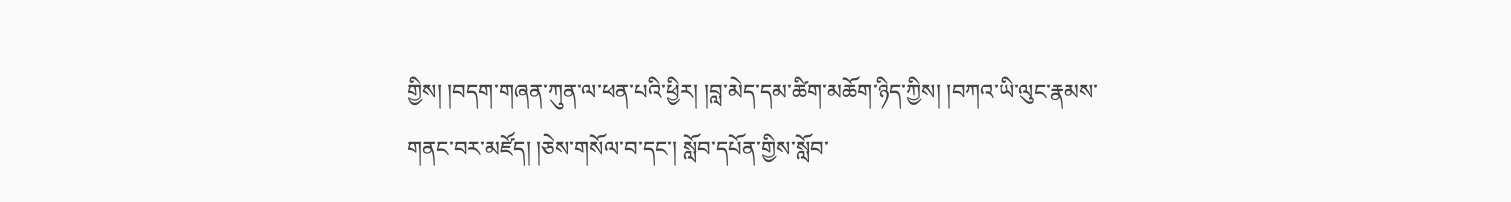གྱིས། །བདག་གཞན་ཀུན་ལ་ཕན་པའི་ཕྱིར། །བླ་མེད་དམ་ཚིག་མཆོག་ཉིད་ཀྱིས། །བཀའ་ཡི་ལུང་རྣམས་གནང་བར་མཛོད། །ཅེས་གསོལ་བ་དང་། སློབ་དཔོན་གྱིས་སློབ་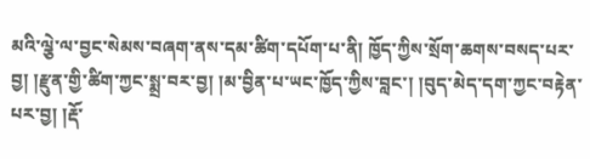མའི་ལྕེ་ལ་བྱང་སེམས་བཞག་ནས་དམ་ཚིག་དཔོག་པ་ནི། ཁྱོད་ཀྱིས་སྲོག་ཆགས་བསད་པར་བྱ། །རྫུན་གྱི་ཚིག་ཀྱང་སྨྲ་བར་བྱ། །མ་བྱིན་པ་ཡང་ཁྱོད་ཀྱིས་བླང་། །བུད་མེད་དག་ཀྱང་བརྟེན་པར་བྱ། །རྡོ་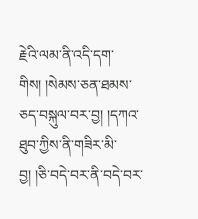རྗེའི་ལམ་ནི་འདི་དག་གིས། །སེམས་ཅན་ཐམས་ཅད་བསྐུལ་བར་བྱ། །དཀའ་ཐུབ་ཀྱིས་ནི་གཟིར་མི་བྱ། །ཅི་བདེ་བར་ནི་བདེ་བར་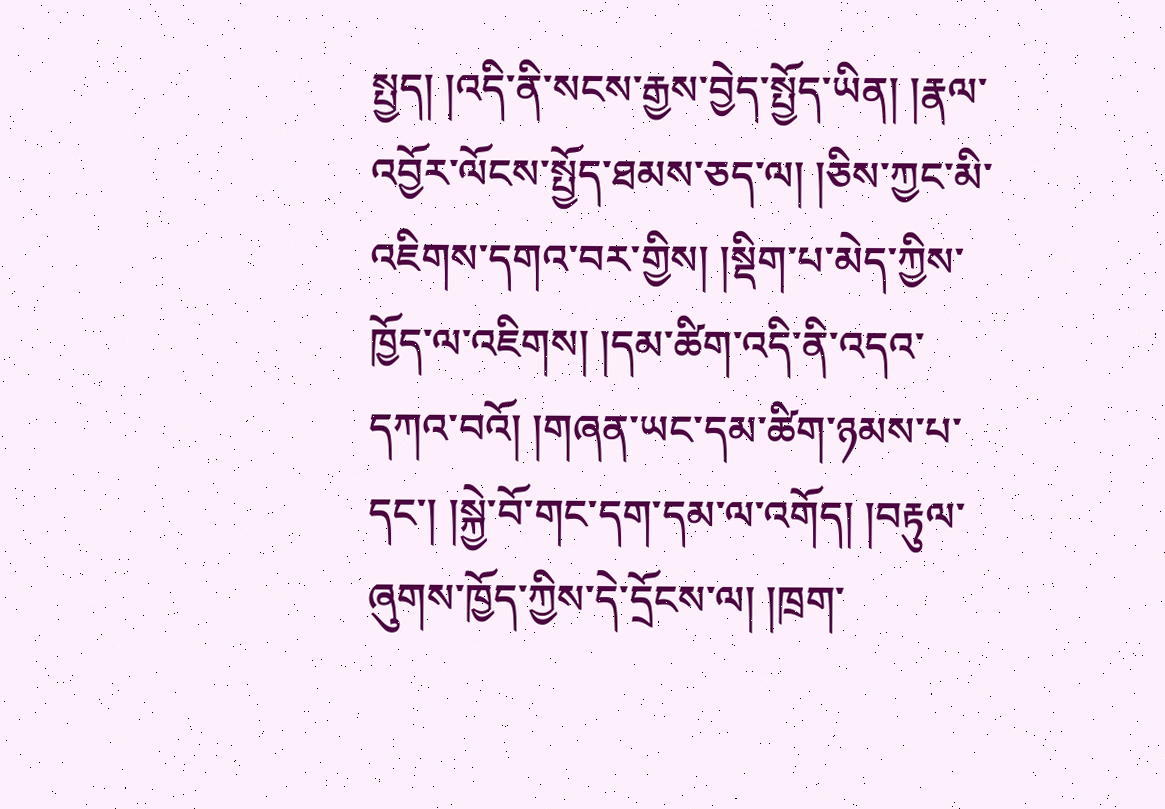སྤྱད། །འདི་ནི་སངས་རྒྱས་བྱེད་སྤྱོད་ཡིན། །རྣལ་འབྱོར་ལོངས་སྤྱོད་ཐམས་ཅད་ལ། །ཅིས་ཀྱང་མི་འཇིགས་དགའ་བར་གྱིས། །སྡིག་པ་མེད་ཀྱིས་ཁྱོད་ལ་འཇིགས། །དམ་ཚིག་འདི་ནི་འདའ་དཀའ་བའོ། །གཞན་ཡང་དམ་ཚིག་ཉམས་པ་དང་། །སྐྱེ་བོ་གང་དག་དམ་ལ་འགོད། །བརྟུལ་ཞུགས་ཁྱོད་ཀྱིས་དེ་དྲོངས་ལ། །ཁྲག་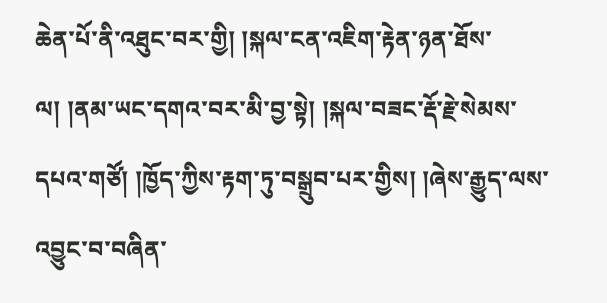ཆེན་པོ་ནི་འཐུང་བར་གྱི། །སྐལ་ངན་འཇིག་རྟེན་ཉན་ཐོས་ལ། །ནམ་ཡང་དགའ་བར་མི་བྱ་སྟེ། །སྐལ་བཟང་རྡོ་རྗེ་སེམས་དཔའ་གཙོ། །ཁྱོད་ཀྱིས་རྟག་ཏུ་བསྒྲུབ་པར་གྱིས། །ཞེས་རྒྱུད་ལས་འབྱུང་བ་བཞིན་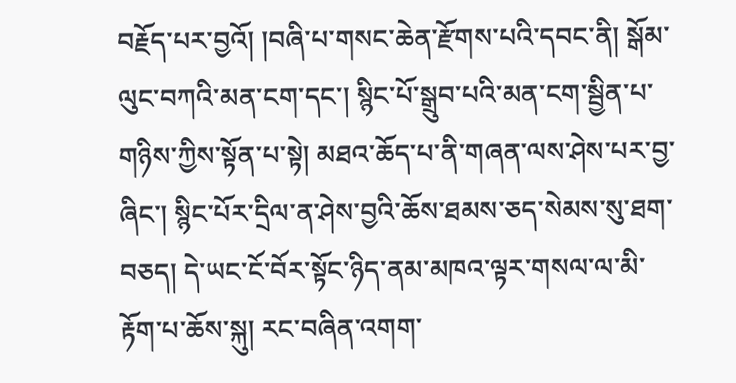བརྗོད་པར་བྱའོ། །བཞི་པ་གསང་ཆེན་རྫོགས་པའི་དབང་ནི། སྒོམ་ལུང་བཀའི་མན་ངག་དང་། སྙིང་པོ་སྒྲུབ་པའི་མན་ངག་སྦྱིན་པ་གཉིས་ཀྱིས་སྟོན་པ་སྟེ། མཐའ་ཆོད་པ་ནི་གཞན་ལས་ཤེས་པར་བྱ་ཞིང་། སྙིང་པོར་དྲིལ་ན་ཤེས་བྱའི་ཆོས་ཐམས་ཅད་སེམས་སུ་ཐག་བཅད། དེ་ཡང་ངོ་བོར་སྟོང་ཉིད་ནམ་མཁའ་ལྟར་གསལ་ལ་མི་རྟོག་པ་ཆོས་སྐུ། རང་བཞིན་འགག་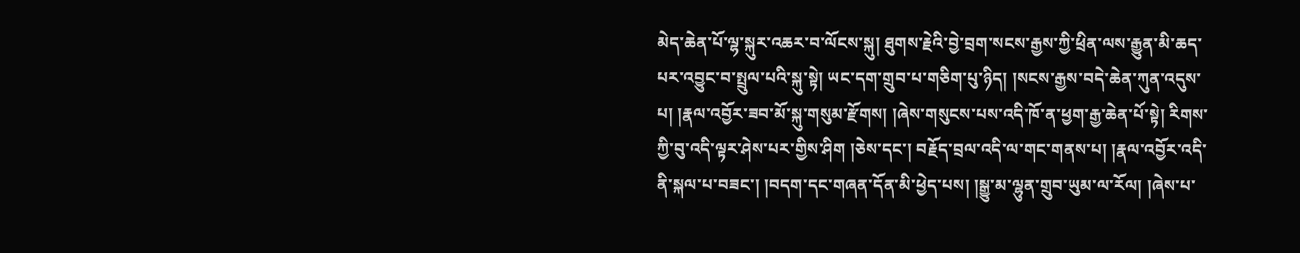མེད་ཆེན་པོ་ལྷ་སྐུར་འཆར་བ་ལོངས་སྐུ། ཐུགས་རྗེའི་བྱེ་བྲག་སངས་རྒྱས་ཀྱི་ཕྲིན་ལས་རྒྱུན་མི་ཆད་པར་འབྱུང་བ་སྤྲུལ་པའི་སྐུ་སྟེ། ཡང་དག་གྲུབ་པ་གཅིག་པུ་ཉིད། །སངས་རྒྱས་བདེ་ཆེན་ཀུན་འདུས་པ། །རྣལ་འབྱོར་ཟབ་མོ་སྐུ་གསུམ་རྫོགས། །ཞེས་གསུངས་པས་འདི་ཁོ་ན་ཕྱག་རྒྱ་ཆེན་པོ་སྟེ། རིགས་ཀྱི་བུ་འདི་ལྟར་ཤེས་པར་གྱིས་ཤིག །ཅེས་དང་། བརྗོད་བྲལ་འདི་ལ་གང་གནས་པ། །རྣལ་འབྱོར་འདི་ནི་སྐལ་པ་བཟང་། །བདག་དང་གཞན་དོན་མི་ཕྱེད་པས། །སྒྱུ་མ་ལྷུན་གྲུབ་ཡུམ་ལ་རོལ། །ཞེས་པ་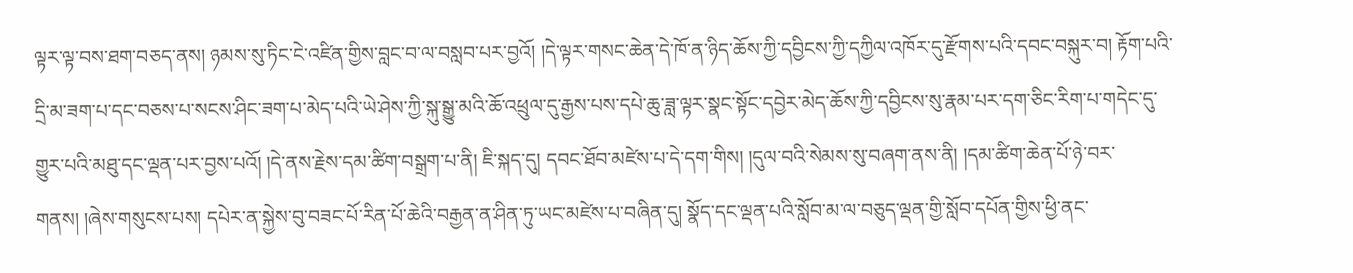ལྟར་ལྟ་བས་ཐག་བཅད་ནས། ཉམས་སུ་ཏིང་ངེ་འཛིན་གྱིས་བླང་བ་ལ་བསླབ་པར་བྱའོ། །དེ་ལྟར་གསང་ཆེན་དེ་ཁོ་ན་ཉིད་ཆོས་ཀྱི་དབྱིངས་ཀྱི་དཀྱིལ་འཁོར་དུ་རྫོགས་པའི་དབང་བསྐུར་བ། རྟོག་པའི་དྲི་མ་ཟག་པ་དང་བཅས་པ་སངས་ཤིང་ཟག་པ་མེད་པའི་ཡེ་ཤེས་ཀྱི་སྐུ་སྒྱུ་མའི་ཆོ་འཕྲུལ་དུ་རྒྱས་པས་དཔེ་ཆུ་ཟླ་ལྟར་སྣང་སྟོང་དབྱེར་མེད་ཆོས་ཀྱི་དབྱིངས་སུ་རྣམ་པར་དག་ཅིང་རིག་པ་གདེང་དུ་གྱུར་པའི་མཐུ་དང་ལྡན་པར་བྱས་པའོ། །དེ་ནས་རྗེས་དམ་ཚིག་བསྒྲག་པ་ནི། ཇི་སྐད་དུ། དབང་ཐོབ་མཛེས་པ་དེ་དག་གིས། །དུལ་བའི་སེམས་སུ་བཞག་ནས་ནི། །དམ་ཚིག་ཆེན་པོ་ཉེ་བར་གནས། །ཞེས་གསུངས་པས། དཔེར་ན་སྐྱེས་བུ་བཟང་པོ་རིན་པོ་ཆེའི་བརྒྱན་ན་ཤིན་ཏུ་ཡང་མཛེས་པ་བཞིན་དུ། སྣོད་དང་ལྡན་པའི་སློབ་མ་ལ་བཅུད་ལྡན་གྱི་སློབ་དཔོན་གྱིས་ཕྱི་ནང་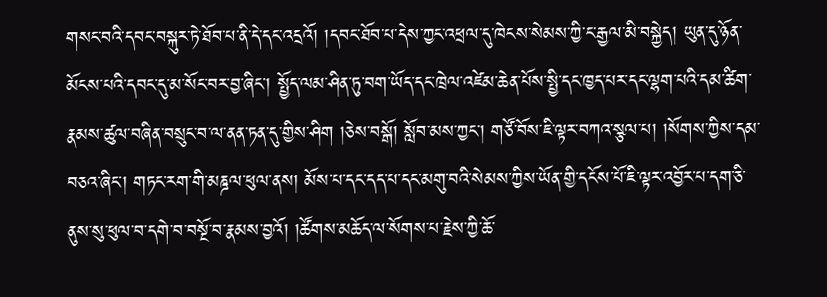གསང་བའི་དབང་བསྐུར་ཏེ་ཐོབ་པ་ནི་དེ་དང་འདྲའོ། །དབང་ཐོབ་པ་དེས་ཀྱང་འཕྲལ་དུ་ཁེངས་སེམས་ཀྱི་ང་རྒྱལ་མི་བསྐྱེད། ཡུན་དུ་ཉོན་མོངས་པའི་དབང་དུ་མ་སོང་བར་བྱ་ཞིང་། སྤྱོད་ལམ་ཤིན་ཏུ་བག་ཡོད་དང་ཁྲེལ་འཛེམ་ཆེན་པོས་སྤྱི་དང་ཁྱད་པར་དང་ལྷག་པའི་དམ་ཚིག་རྣམས་ཚུལ་བཞིན་བསྲུང་བ་ལ་ནན་ཏན་དུ་གྱིས་ཤིག །ཅེས་བསྒོ། སློབ་མས་ཀྱང་། གཙོ་བོས་ཇི་ལྟར་བཀའ་སྩལ་པ། །སོགས་ཀྱིས་དམ་བཅའ་ཞིང་། གཏང་རག་གི་མཎྜལ་ཕུལ་ནས། མོས་པ་དང་དད་པ་དང་མགུ་བའི་སེམས་ཀྱིས་ཡོན་གྱི་དངོས་པོ་ཇི་ལྟར་འབྱོར་པ་དག་ཅི་ནུས་སུ་ཕུལ་བ་དགེ་བ་བསྔོ་བ་རྣམས་བྱའོ། །ཚོགས་མཆོད་ལ་སོགས་པ་རྗེས་ཀྱི་ཆོ་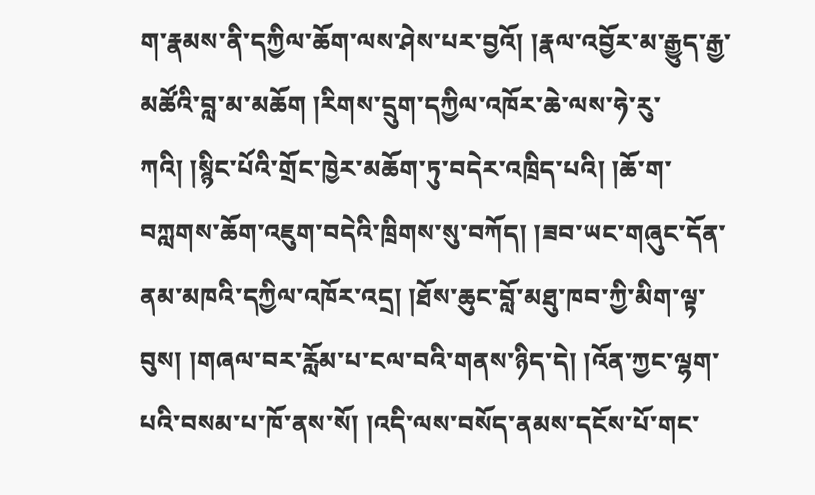ག་རྣམས་ནི་དཀྱིལ་ཆོག་ལས་ཤེས་པར་བྱའོ། །རྣལ་འབྱོར་མ་རྒྱུད་རྒྱ་མཚོའི་བླ་མ་མཆོག །རིགས་དྲུག་དཀྱིལ་འཁོར་ཆེ་ལས་ཧེ་རུ་ཀའི། །སྙིང་པོའི་གྲོང་ཁྱེར་མཆོག་ཏུ་བདེར་འཁྲིད་པའི། །ཆོ་ག་བཀླགས་ཆོག་འཇུག་བདེའི་ཁྲིགས་སུ་བཀོད། །ཟབ་ཡང་གཞུང་དོན་ནམ་མཁའི་དཀྱིལ་འཁོར་འདྲ། །ཐོས་ཆུང་བློ་མཐུ་ཁབ་ཀྱི་མིག་ལྟ་བུས། །གཞལ་བར་རློམ་པ་ངལ་བའི་གནས་ཉིད་དེ། །འོན་ཀྱང་ལྷག་པའི་བསམ་པ་ཁོ་ནས་སོ། །འདི་ལས་བསོད་ནམས་དངོས་པོ་གང་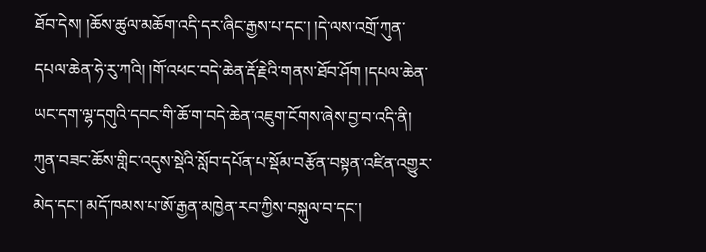ཐོབ་དེས། །ཆོས་ཚུལ་མཆོག་འདི་དར་ཞིང་རྒྱས་པ་དང་། །དེ་ལས་འགྲོ་ཀུན་དཔལ་ཆེན་ཧེ་རུ་ཀའི། །གོ་འཕང་བདེ་ཆེན་རྡོ་རྗེའི་གནས་ཐོབ་ཤོག །དཔལ་ཆེན་ཡང་དག་ལྷ་དགུའི་དབང་གི་ཆོ་ག་བདེ་ཆེན་འཇུག་ངོགས་ཞེས་བྱ་བ་འདི་ནི། ཀུན་བཟང་ཆོས་གླིང་འདུས་སྡེའི་སློབ་དཔོན་པ་སྡོམ་བརྩོན་བསྟན་འཛིན་འགྱུར་མེད་དང་། མདོ་ཁམས་པ་ཨོ་རྒྱན་མཁྱེན་རབ་ཀྱིས་བསྐུལ་བ་དང་།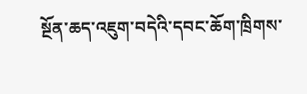སྔོན་ཆད་འཇུག་བདེའི་དབང་ཆོག་ཁྲིགས་